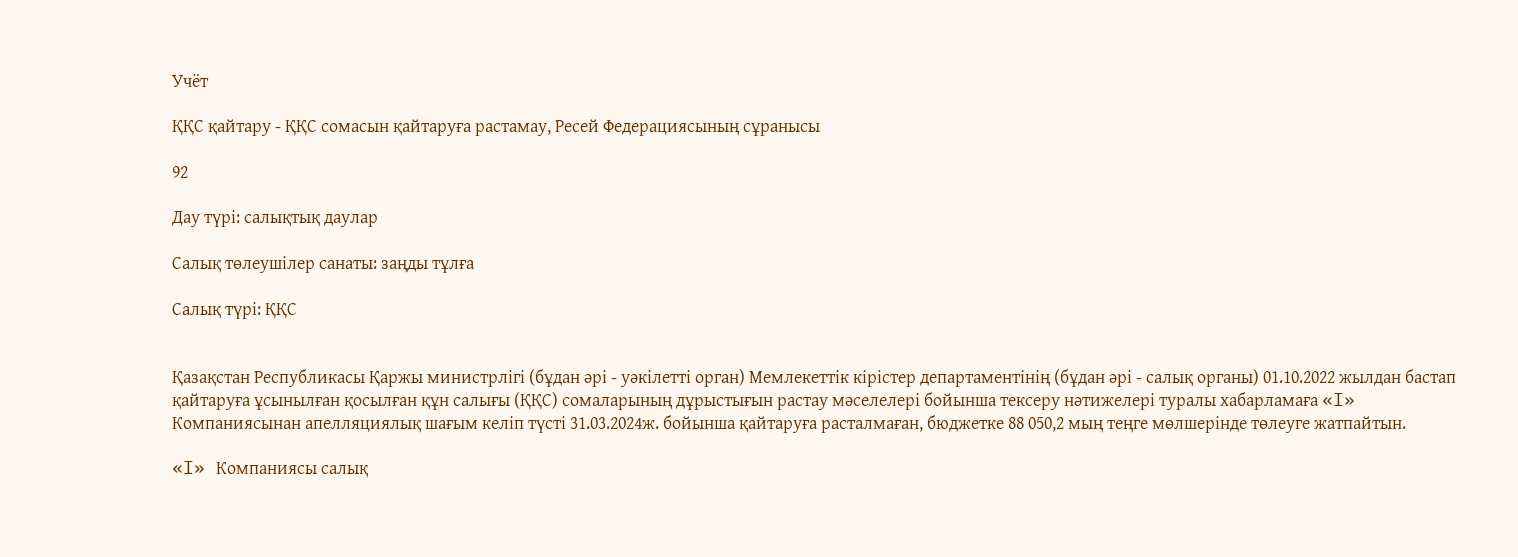Учёт

ҚҚС қайтару - ҚҚС сомасын қайтаруға растамау, Ресей Федерациясының сұранысы

92

Дау түрі: салықтық даулар

Салық төлеушілер санаты: заңды тұлға

Салық түрі: ҚҚС


Қазақстан Республикасы Қаржы министрлігі (бұдан әрі - уәкілетті орган) Мемлекеттік кірістер департаментінің (бұдан әрі - салық органы) 01.10.2022 жылдан бастап қайтаруға ұсынылған қосылған құн салығы (ҚҚС) сомаларының дұрыстығын растау мәселелері бойынша тексеру нәтижелері туралы хабарламаға «I» Компаниясынан апелляциялық шағым келіп түсті 31.03.2024ж. бойынша қайтаруға расталмаған, бюджетке 88 050,2 мың теңге мөлшерінде төлеуге жатпайтын.

«I» Компаниясы салық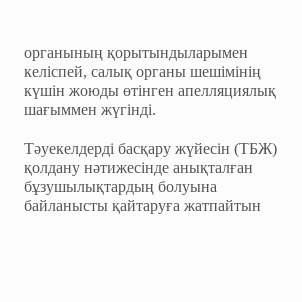органының қорытындыларымен келіспей, салық органы шешімінің күшін жоюды өтінген апелляциялық шағыммен жүгінді.

Тәуекелдерді басқару жүйесін (ТБЖ) қолдану нәтижесінде анықталған бұзушылықтардың болуына байланысты қайтаруға жатпайтын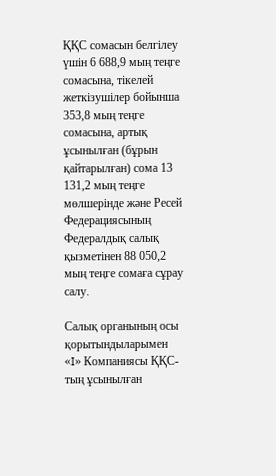ҚҚС сомасын белгілеу үшін 6 688,9 мың теңге сомасына, тікелей жеткізушілер бойынша 353,8 мың теңге сомасына, артық ұсынылған (бұрын қайтарылған) сома 13 131,2 мың теңге мөлшерінде және Ресей Федерациясының Федералдық салық қызметінен 88 050,2 мың теңге сомаға сұрау салу.

Салық органының осы қорытындыларымен «I» Компаниясы ҚҚС-тың ұсынылған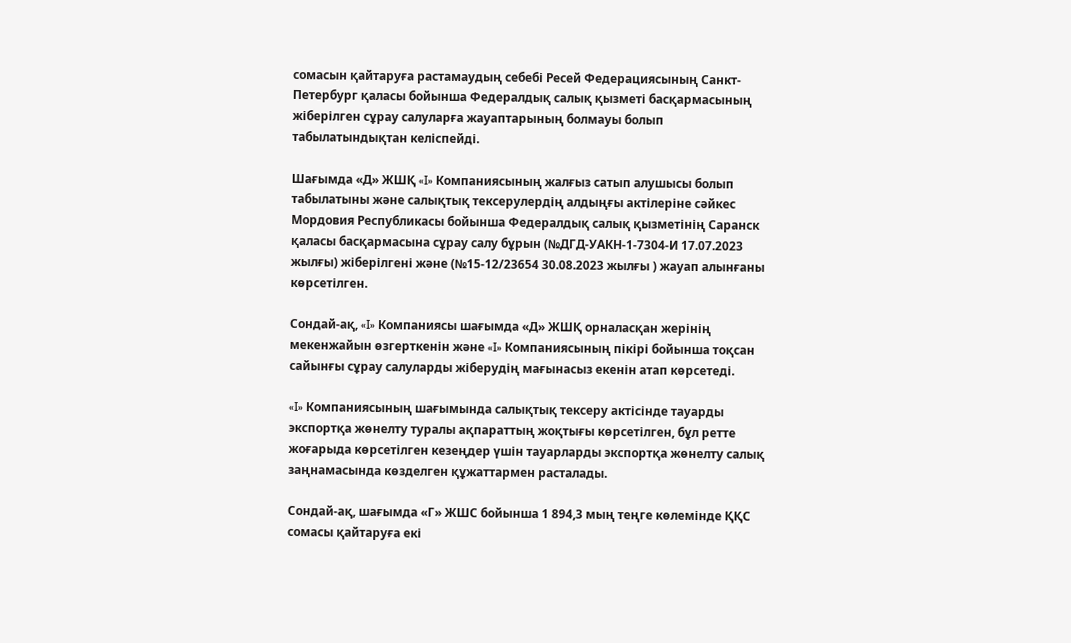сомасын қайтаруға растамаудың себебі Ресей Федерациясының Санкт-Петербург қаласы бойынша Федералдық салық қызметі басқармасының жіберілген сұрау салуларға жауаптарының болмауы болып табылатындықтан келіспейді.

Шағымда «Д» ЖШҚ «I» Компаниясының жалғыз сатып алушысы болып табылатыны және салықтық тексерулердің алдыңғы актілеріне сәйкес Мордовия Республикасы бойынша Федералдық салық қызметінің Саранск қаласы басқармасына сұрау салу бұрын (№ДГД-УАКН-1-7304-И 17.07.2023 жылғы) жіберілгені және (№15-12/23654 30.08.2023 жылғы ) жауап алынғаны көрсетілген.

Сондай-ақ, «I» Компаниясы шағымда «Д» ЖШҚ орналасқан жерінің мекенжайын өзгерткенін және «I» Компаниясының пікірі бойынша тоқсан сайынғы сұрау салуларды жіберудің мағынасыз екенін атап көрсетеді.

«I» Компаниясының шағымында салықтық тексеру актісінде тауарды экспортқа жөнелту туралы ақпараттың жоқтығы көрсетілген, бұл ретте жоғарыда көрсетілген кезеңдер үшін тауарларды экспортқа жөнелту салық заңнамасында көзделген құжаттармен расталады.

Сондай-ақ, шағымда «Г» ЖШС бойынша 1 894,3 мың теңге көлемінде ҚҚС сомасы қайтаруға екі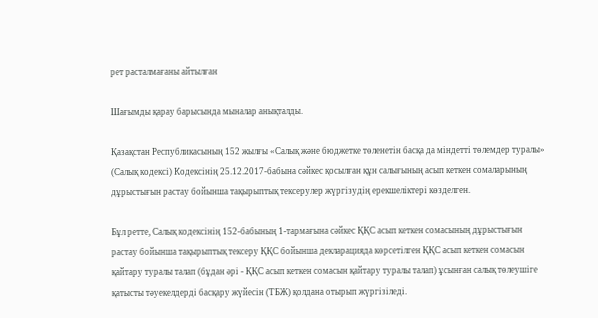рет расталмағаны айтылған

Шағымды қарау барысында мыналар анықталды.

Қазақстан Республикасының 152 жылғы «Салық және бюджетке төленетін басқа да міндетті төлемдер туралы» (Салық кодексі) Кодексінің 25.12.2017-бабына сәйкес қосылған құн салығының асып кеткен сомаларының дұрыстығын растау бойынша тақырыптық тексерулер жүргізудің ерекшеліктері көзделген.

Бұл ретте, Салық кодексінің 152-бабының 1-тармағына сәйкес ҚҚС асып кеткен сомасының дұрыстығын растау бойынша тақырыптық тексеру ҚҚС бойынша декларацияда көрсетілген ҚҚС асып кеткен сомасын қайтару туралы талап (бұдан әрі - ҚҚС асып кеткен сомасын қайтару туралы талап) ұсынған салық төлеушіге қатысты тәуекелдерді басқару жүйесін (ТБЖ) қолдана отырып жүргізіледі.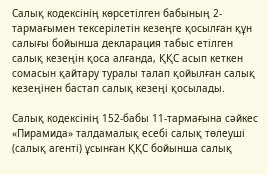Салық кодексінің көрсетілген бабының 2-тармағымен тексерілетін кезеңге қосылған құн салығы бойынша декларация табыс етілген салық кезеңін қоса алғанда, ҚҚС асып кеткен сомасын қайтару туралы талап қойылған салық кезеңінен бастап салық кезеңі қосылады.

Салық кодексінің 152-бабы 11-тармағына сәйкес «Пирамида» талдамалық есебі салық төлеуші (салық агенті) ұсынған ҚҚС бойынша салық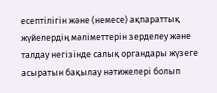есептілігін және (немесе) ақпараттық жүйелердің мәліметтерін зерделеу және талдау негізінде салық органдары жүзеге асыратын бақылау нәтижелері болып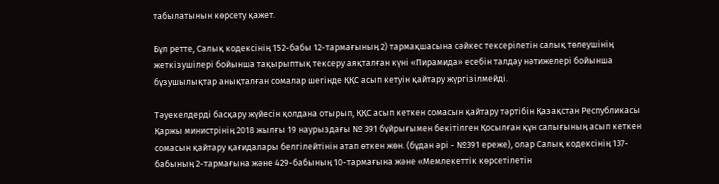табылатынын көрсету қажет.

Бұл ретте, Салық кодексінің 152-бабы 12-тармағының 2) тармақшасына сәйкес тексерілетін салық төлеушінің жеткізушілері бойынша тақырыптық тексеру аяқталған күні «Пирамида» есебін талдау нәтижелері бойынша бұзушылықтар анықталған сомалар шегінде ҚҚС асып кетуін қайтару жүргізілмейді.

Тәуекелдерді басқару жүйесін қолдана отырып, ҚҚС асып кеткен сомасын қайтару тәртібін Қазақстан Республикасы Қаржы министрінің 2018 жылғы 19 наурыздағы № 391 бұйрығымен бекітілген Қосылған құн салығының асып кеткен сомасын қайтару қағидалары белгілейтінін атап өткен жөн. (бұдан әрі - №391 ереже), олар Салық кодексінің 137-бабының 2-тармағына және 429-бабының 10-тармағына және «Мемлекеттік көрсетілетін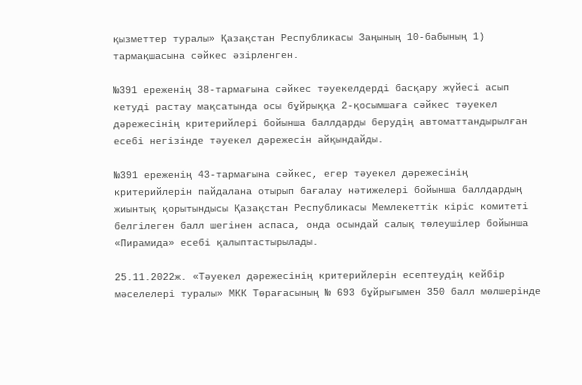қызметтер туралы» Қазақстан Республикасы Заңының 10-бабының 1) тармақшасына сәйкес әзірленген.

№391 ереженің 38-тармағына сәйкес тәуекелдерді басқару жүйесі асып кетуді растау мақсатында осы бұйрыққа 2-қосымшаға сәйкес тәуекел дәрежесінің критерийлері бойынша баллдарды берудің автоматтандырылған есебі негізінде тәуекел дәрежесін айқындайды.

№391 ереженің 43-тармағына сәйкес, егер тәуекел дәрежесінің критерийлерін пайдалана отырып бағалау нәтижелері бойынша баллдардың жиынтық қорытындысы Қазақстан Республикасы Мемлекеттік кіріс комитеті белгілеген балл шегінен аспаса, онда осындай салық төлеушілер бойынша «Пирамида» есебі қалыптастырылады.

25.11.2022ж. «Тәуекел дәрежесінің критерийлерін есептеудің кейбір мәселелері туралы» МКК Төрағасының № 693 бұйрығымен 350 балл мөлшерінде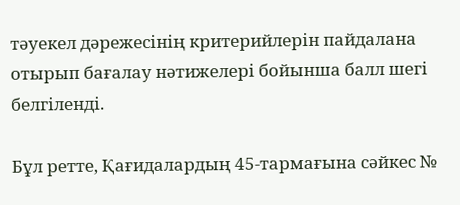тәуекел дәрежесінің критерийлерін пайдалана отырып бағалау нәтижелері бойынша балл шегі белгіленді.

Бұл ретте, Қағидалардың 45-тармағына сәйкес №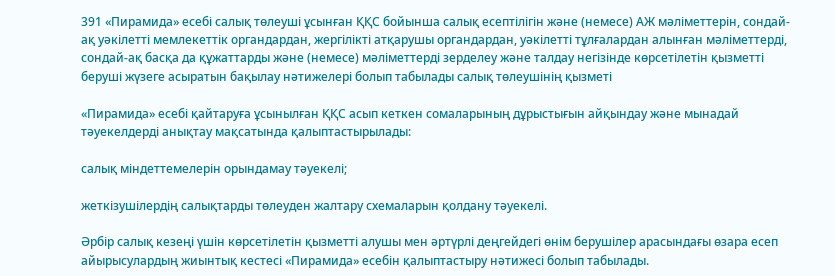391 «Пирамида» есебі салық төлеуші ұсынған ҚҚС бойынша салық есептілігін және (немесе) АЖ мәліметтерін, сондай-ақ уәкілетті мемлекеттік органдардан, жергілікті атқарушы органдардан, уәкілетті тұлғалардан алынған мәліметтерді, сондай-ақ басқа да құжаттарды және (немесе) мәліметтерді зерделеу және талдау негізінде көрсетілетін қызметті беруші жүзеге асыратын бақылау нәтижелері болып табылады салық төлеушінің қызметі

«Пирамида» есебі қайтаруға ұсынылған ҚҚС асып кеткен сомаларының дұрыстығын айқындау және мынадай тәуекелдерді анықтау мақсатында қалыптастырылады:

салық міндеттемелерін орындамау тәуекелі;

жеткізушілердің салықтарды төлеуден жалтару схемаларын қолдану тәуекелі.

Әрбір салық кезеңі үшін көрсетілетін қызметті алушы мен әртүрлі деңгейдегі өнім берушілер арасындағы өзара есеп айырысулардың жиынтық кестесі «Пирамида» есебін қалыптастыру нәтижесі болып табылады.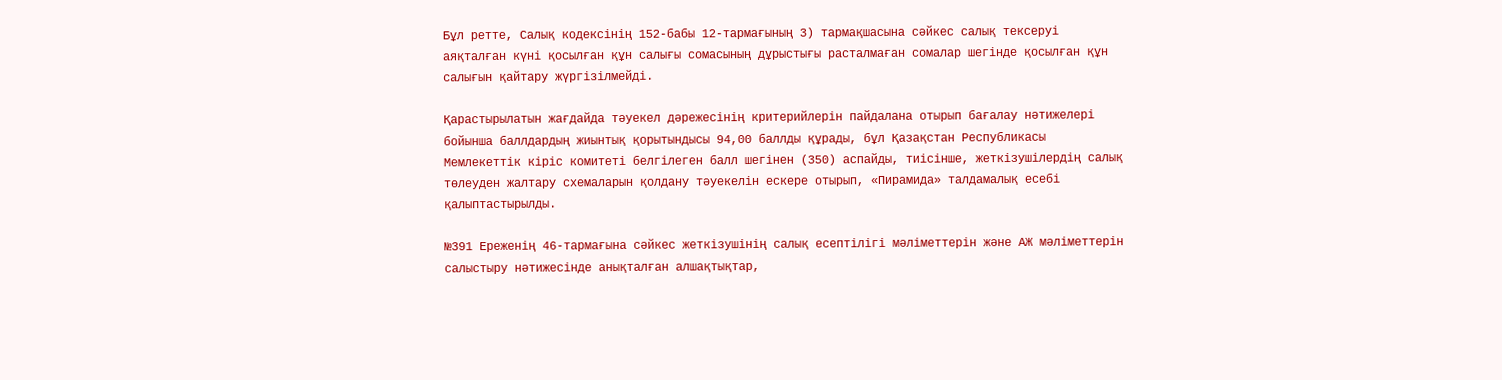Бұл ретте, Салық кодексінің 152-бабы 12-тармағының 3) тармақшасына сәйкес салық тексеруі аяқталған күні қосылған құн салығы сомасының дұрыстығы расталмаған сомалар шегінде қосылған құн салығын қайтару жүргізілмейді.

Қарастырылатын жағдайда тәуекел дәрежесінің критерийлерін пайдалана отырып бағалау нәтижелері бойынша баллдардың жиынтық қорытындысы 94,00 баллды құрады, бұл Қазақстан Республикасы Мемлекеттік кіріс комитеті белгілеген балл шегінен (350) аспайды, тиісінше, жеткізушілердің салық төлеуден жалтару схемаларын қолдану тәуекелін ескере отырып, «Пирамида» талдамалық есебі қалыптастырылды.

№391 Ереженің 46-тармағына сәйкес жеткізушінің салық есептілігі мәліметтерін және АЖ мәліметтерін салыстыру нәтижесінде анықталған алшақтықтар,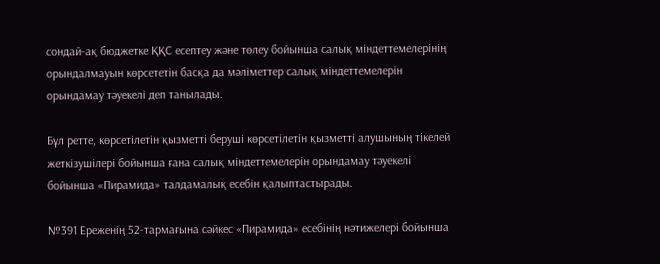сондай-ақ бюджетке ҚҚС есептеу және төлеу бойынша салық міндеттемелерінің орындалмауын көрсететін басқа да мәліметтер салық міндеттемелерін орындамау тәуекелі деп танылады.

Бұл ретте, көрсетілетін қызметті беруші көрсетілетін қызметті алушының тікелей жеткізушілері бойынша ғана салық міндеттемелерін орындамау тәуекелі бойынша «Пирамида» талдамалық есебін қалыптастырады.

№391 Ереженің 52-тармағына сәйкес «Пирамида» есебінің нәтижелері бойынша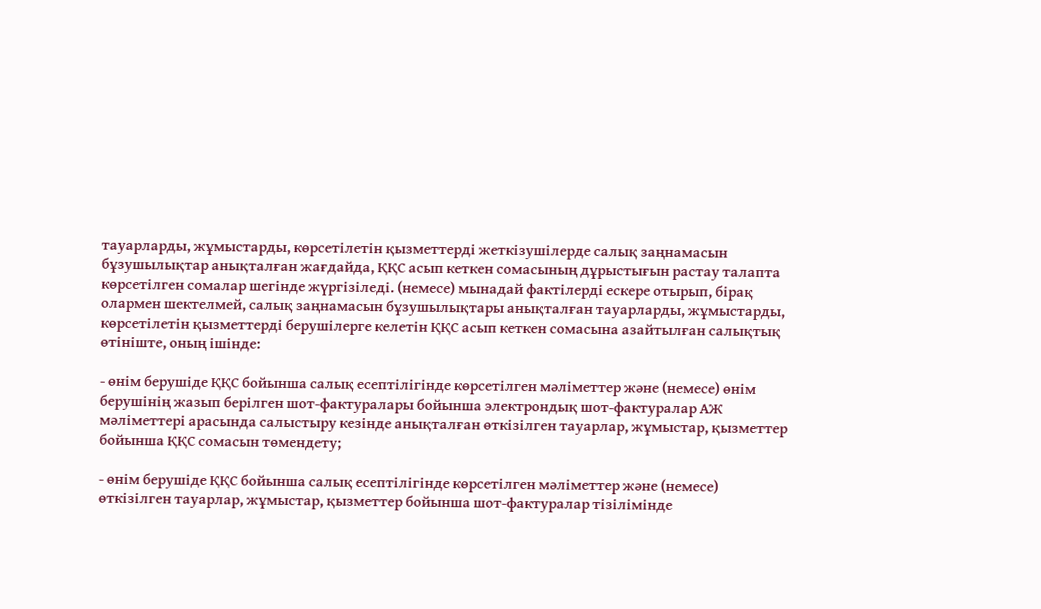тауарларды, жұмыстарды, көрсетілетін қызметтерді жеткізушілерде салық заңнамасын бұзушылықтар анықталған жағдайда, ҚҚС асып кеткен сомасының дұрыстығын растау талапта көрсетілген сомалар шегінде жүргізіледі. (немесе) мынадай фактілерді ескере отырып, бірақ олармен шектелмей, салық заңнамасын бұзушылықтары анықталған тауарларды, жұмыстарды, көрсетілетін қызметтерді берушілерге келетін ҚҚС асып кеткен сомасына азайтылған салықтық өтініште, оның ішінде:

- өнім берушіде ҚҚС бойынша салық есептілігінде көрсетілген мәліметтер және (немесе) өнім берушінің жазып берілген шот-фактуралары бойынша электрондық шот-фактуралар АЖ мәліметтері арасында салыстыру кезінде анықталған өткізілген тауарлар, жұмыстар, қызметтер бойынша ҚҚС сомасын төмендету;

- өнім берушіде ҚҚС бойынша салық есептілігінде көрсетілген мәліметтер және (немесе) өткізілген тауарлар, жұмыстар, қызметтер бойынша шот-фактуралар тізілімінде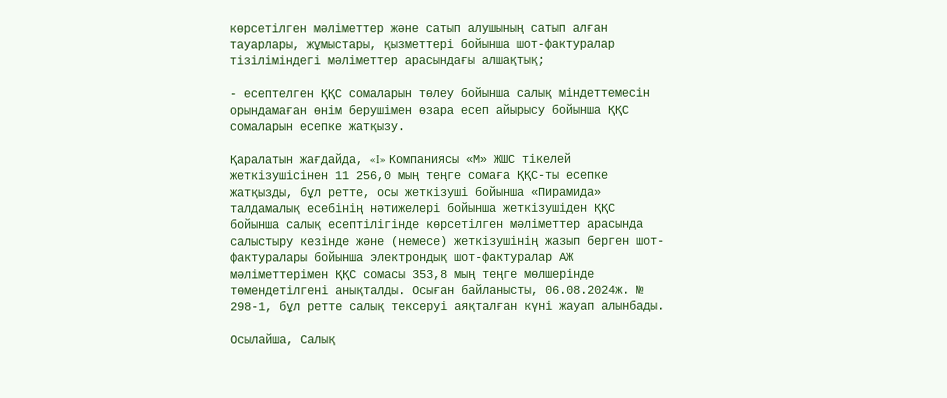көрсетілген мәліметтер және сатып алушының сатып алған тауарлары, жұмыстары, қызметтері бойынша шот-фактуралар тізіліміндегі мәліметтер арасындағы алшақтық;

- есептелген ҚҚС сомаларын төлеу бойынша салық міндеттемесін орындамаған өнім берушімен өзара есеп айырысу бойынша ҚҚС сомаларын есепке жатқызу.

Қаралатын жағдайда, «I» Компаниясы «М» ЖШС тікелей жеткізушісінен 11 256,0 мың теңге сомаға ҚҚС-ты есепке жатқызды, бұл ретте, осы жеткізуші бойынша «Пирамида» талдамалық есебінің нәтижелері бойынша жеткізушіден ҚҚС бойынша салық есептілігінде көрсетілген мәліметтер арасында салыстыру кезінде және (немесе) жеткізушінің жазып берген шот-фактуралары бойынша электрондық шот-фактуралар АЖ мәліметтерімен ҚҚС сомасы 353,8 мың теңге мөлшерінде төмендетілгені анықталды. Осыған байланысты, 06.08.2024ж. № 298-1, бұл ретте салық тексеруі аяқталған күні жауап алынбады.

Осылайша, Салық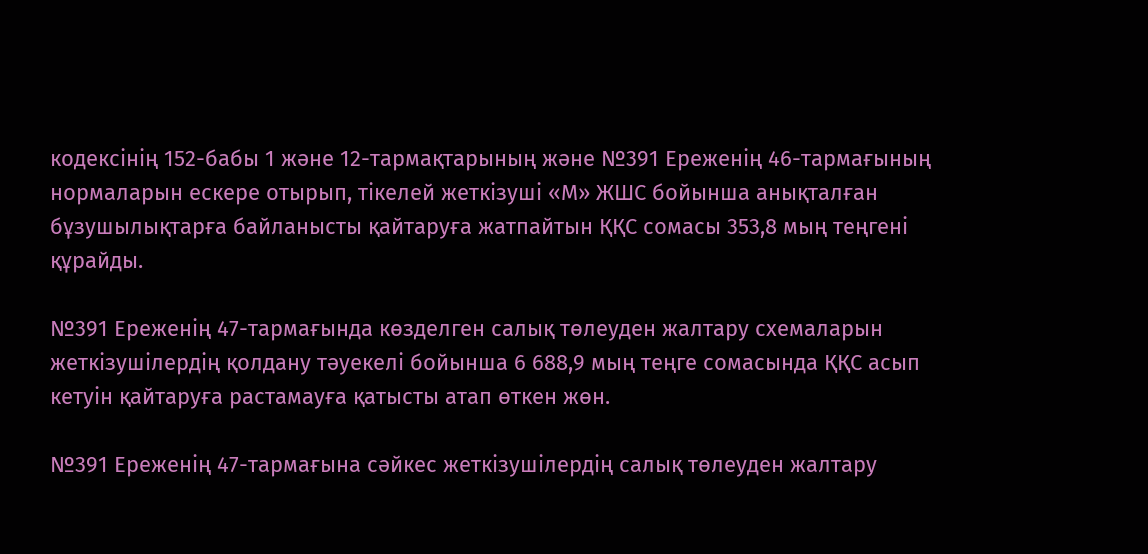кодексінің 152-бабы 1 және 12-тармақтарының және №391 Ереженің 46-тармағының нормаларын ескере отырып, тікелей жеткізуші «М» ЖШС бойынша анықталған бұзушылықтарға байланысты қайтаруға жатпайтын ҚҚС сомасы 353,8 мың теңгені құрайды.

№391 Ереженің 47-тармағында көзделген салық төлеуден жалтару схемаларын жеткізушілердің қолдану тәуекелі бойынша 6 688,9 мың теңге сомасында ҚҚС асып кетуін қайтаруға растамауға қатысты атап өткен жөн.

№391 Ереженің 47-тармағына сәйкес жеткізушілердің салық төлеуден жалтару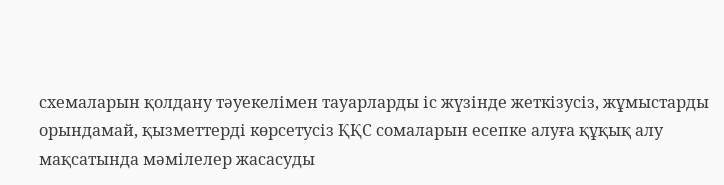схемаларын қолдану тәуекелімен тауарларды іс жүзінде жеткізусіз, жұмыстарды орындамай, қызметтерді көрсетусіз ҚҚС сомаларын есепке алуға құқық алу мақсатында мәмілелер жасасуды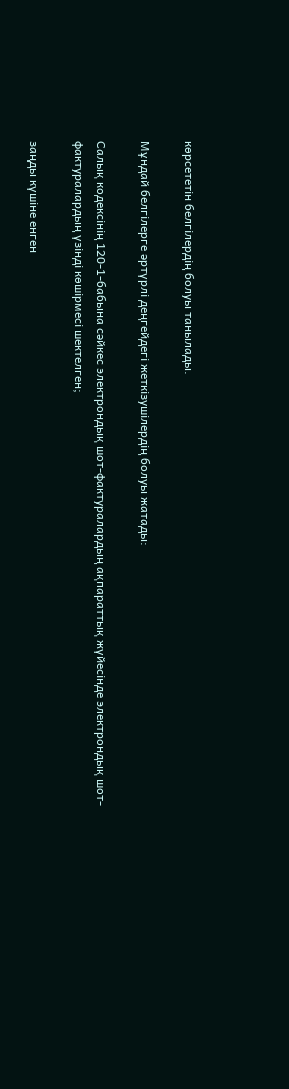көрсететін белгілердің болуы танылады.

Мұндай белгілерге әртүрлі деңгейдегі жеткізушілердің болуы жатады:

Салық кодексінің 120-1-бабына сәйкес электрондық шот-фактуралардың ақпараттық жүйесінде электрондық шот-фактуралардың үзінді көшірмесі шектелген;

заңды күшіне енген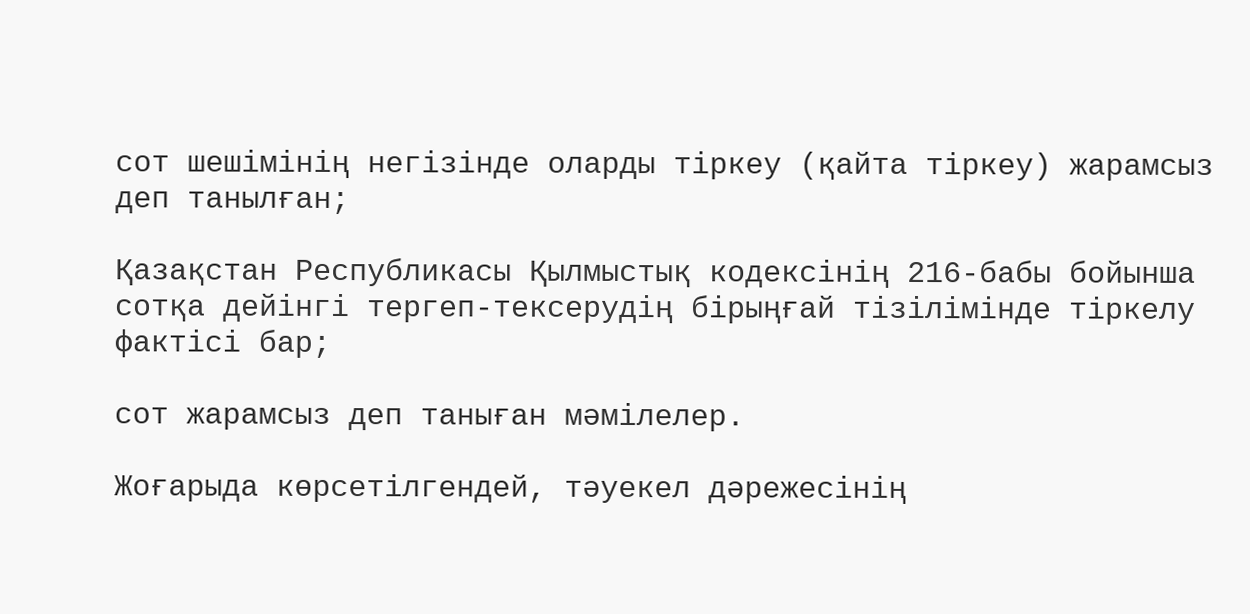сот шешімінің негізінде оларды тіркеу (қайта тіркеу) жарамсыз деп танылған;

Қазақстан Республикасы Қылмыстық кодексінің 216-бабы бойынша сотқа дейінгі тергеп-тексерудің бірыңғай тізілімінде тіркелу фактісі бар;

сот жарамсыз деп таныған мәмілелер.

Жоғарыда көрсетілгендей, тәуекел дәрежесінің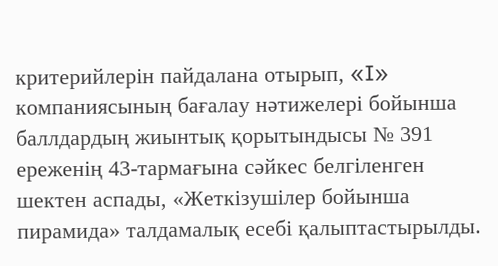критерийлерін пайдалана отырып, «I» компаниясының бағалау нәтижелері бойынша баллдардың жиынтық қорытындысы № 391 ереженің 43-тармағына сәйкес белгіленген шектен аспады, «Жеткізушілер бойынша пирамида» талдамалық есебі қалыптастырылды.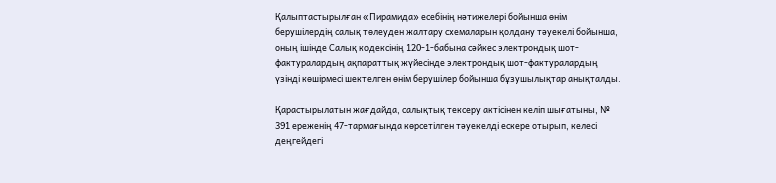Қалыптастырылған «Пирамида» есебінің нәтижелері бойынша өнім берушілердің салық төлеуден жалтару схемаларын қолдану тәуекелі бойынша, оның ішінде Салық кодексінің 120-1-бабына сәйкес электрондық шот-фактуралардың ақпараттық жүйесінде электрондық шот-фактуралардың үзінді көшірмесі шектелген өнім берушілер бойынша бұзушылықтар анықталды.

Қарастырылатын жағдайда, салықтық тексеру актісінен келіп шығатыны, № 391 ереженің 47-тармағында көрсетілген тәуекелді ескере отырып, келесі деңгейдегі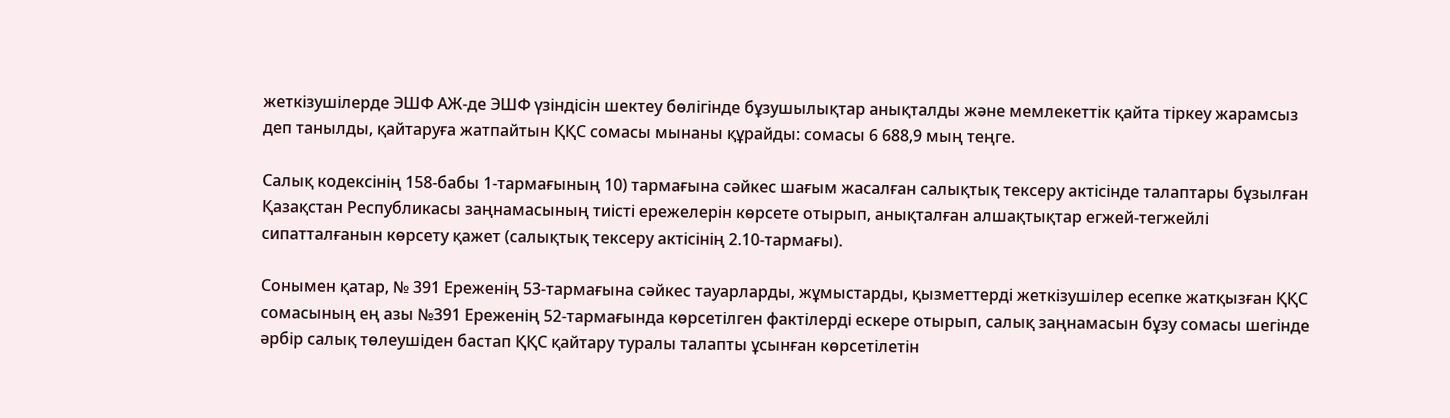жеткізушілерде ЭШФ АЖ-де ЭШФ үзіндісін шектеу бөлігінде бұзушылықтар анықталды және мемлекеттік қайта тіркеу жарамсыз деп танылды, қайтаруға жатпайтын ҚҚС сомасы мынаны құрайды: сомасы 6 688,9 мың теңге.

Салық кодексінің 158-бабы 1-тармағының 10) тармағына сәйкес шағым жасалған салықтық тексеру актісінде талаптары бұзылған Қазақстан Республикасы заңнамасының тиісті ережелерін көрсете отырып, анықталған алшақтықтар егжей-тегжейлі сипатталғанын көрсету қажет (салықтық тексеру актісінің 2.10-тармағы).

Сонымен қатар, № 391 Ереженің 53-тармағына сәйкес тауарларды, жұмыстарды, қызметтерді жеткізушілер есепке жатқызған ҚҚС сомасының ең азы №391 Ереженің 52-тармағында көрсетілген фактілерді ескере отырып, салық заңнамасын бұзу сомасы шегінде әрбір салық төлеушіден бастап ҚҚС қайтару туралы талапты ұсынған көрсетілетін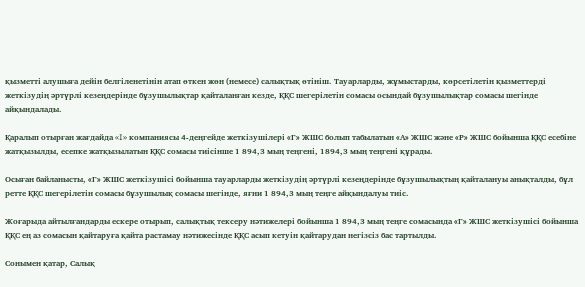қызметті алушыға дейін белгіленетінін атап өткен жөн (немесе) салықтық өтініш. Тауарларды, жұмыстарды, көрсетілетін қызметтерді жеткізудің әртүрлі кезеңдерінде бұзушылықтар қайталанған кезде, ҚҚС шегерілетін сомасы осындай бұзушылықтар сомасы шегінде айқындалады.

Қаралып отырған жағдайда «I» компаниясы 4-деңгейде жеткізушілері «Г» ЖШС болып табылатын «А» ЖШС және «Р» ЖШС бойынша ҚҚС есебіне жатқызылды, есепке жатқызылатын ҚҚС сомасы тиісінше 1 894,3 мың теңгені, 1894,3 мың теңгені құрады.

Осыған байланысты, «Г» ЖШС жеткізушісі бойынша тауарларды жеткізудің әртүрлі кезеңдерінде бұзушылықтың қайталануы анықталды, бұл ретте ҚҚС шегерілетін сомасы бұзушылық сомасы шегінде, яғни 1 894,3 мың теңге айқындалуы тиіс.

Жоғарыда айтылғандарды ескере отырып, салықтық тексеру нәтижелері бойынша 1 894,3 мың теңге сомасында «Г» ЖШС жеткізушісі бойынша ҚҚС ең аз сомасын қайтаруға қайта растамау нәтижесінде ҚҚС асып кетуін қайтарудан негізсіз бас тартылды.

Сонымен қатар, Салық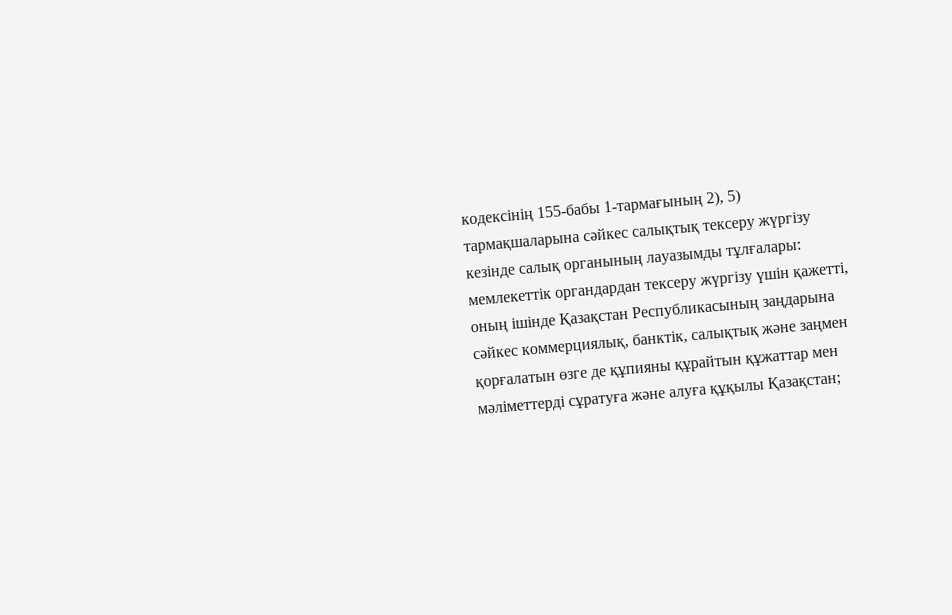кодексінің 155-бабы 1-тармағының 2), 5) тармақшаларына сәйкес салықтық тексеру жүргізу кезінде салық органының лауазымды тұлғалары: мемлекеттік органдардан тексеру жүргізу үшін қажетті, оның ішінде Қазақстан Республикасының заңдарына сәйкес коммерциялық, банктік, салықтық және заңмен қорғалатын өзге де құпияны құрайтын құжаттар мен мәліметтерді сұратуға және алуға құқылы Қазақстан;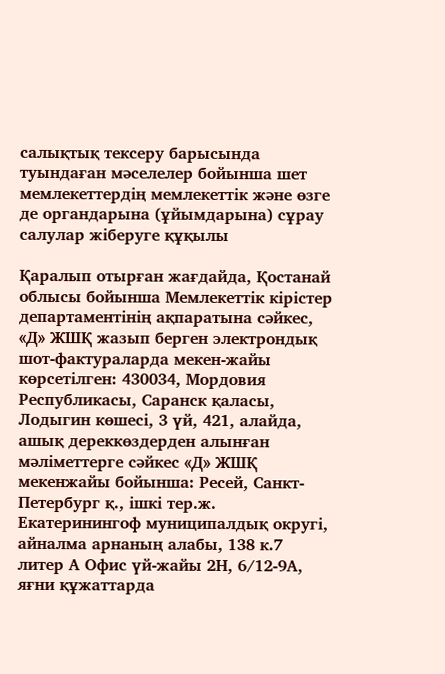салықтық тексеру барысында туындаған мәселелер бойынша шет мемлекеттердің мемлекеттік және өзге де органдарына (ұйымдарына) сұрау салулар жіберуге құқылы

Қаралып отырған жағдайда, Қостанай облысы бойынша Мемлекеттік кірістер департаментінің ақпаратына сәйкес, «Д» ЖШҚ жазып берген электрондық шот-фактураларда мекен-жайы көрсетілген: 430034, Мордовия Республикасы, Саранск қаласы, Лодыгин көшесі, 3 үй, 421, алайда, ашық дереккөздерден алынған мәліметтерге сәйкес «Д» ЖШҚ мекенжайы бойынша: Ресей, Санкт-Петербург қ., ішкі тер.ж. Екатеринингоф муниципалдық округі, айналма арнаның алабы, 138 к.7 литер А Офис үй-жайы 2Н, 6/12-9А, яғни құжаттарда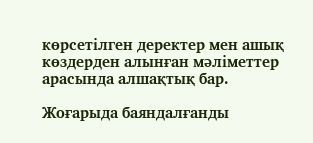көрсетілген деректер мен ашық көздерден алынған мәліметтер арасында алшақтық бар.

Жоғарыда баяндалғанды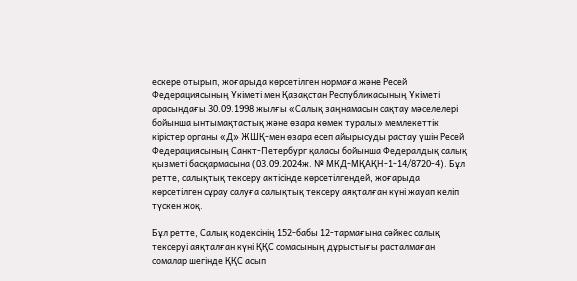ескере отырып, жоғарыда көрсетілген нормаға және Ресей Федерациясының Үкіметі мен Қазақстан Республикасының Үкіметі арасындағы 30.09.1998 жылғы «Салық заңнамасын сақтау мәселелері бойынша ынтымақтастық және өзара көмек туралы» мемлекеттік кірістер органы «Д» ЖШҚ-мен өзара есеп айырысуды растау үшін Ресей Федерациясының Санкт-Петербург қаласы бойынша Федералдық салық қызметі басқармасына (03.09.2024ж. № МКД-МҚАҚН-1-14/8720-4). Бұл ретте, салықтық тексеру актісінде көрсетілгендей, жоғарыда көрсетілген сұрау салуға салықтық тексеру аяқталған күні жауап келіп түскен жоқ.

Бұл ретте, Салық кодексінің 152-бабы 12-тармағына сәйкес салық тексеруі аяқталған күні ҚҚС сомасының дұрыстығы расталмаған сомалар шегінде ҚҚС асып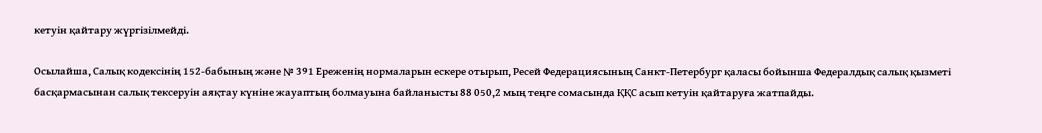кетуін қайтару жүргізілмейді.

Осылайша, Салық кодексінің 152-бабының және № 391 Ереженің нормаларын ескере отырып, Ресей Федерациясының Санкт-Петербург қаласы бойынша Федералдық салық қызметі басқармасынан салық тексеруін аяқтау күніне жауаптың болмауына байланысты 88 050,2 мың теңге сомасында ҚҚС асып кетуін қайтаруға жатпайды.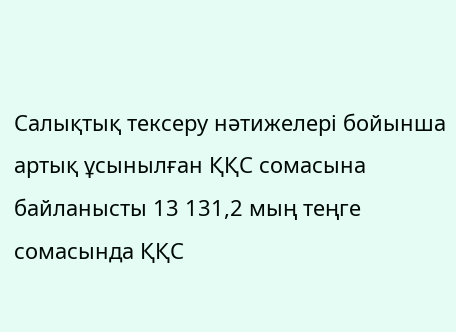Салықтық тексеру нәтижелері бойынша артық ұсынылған ҚҚС сомасына байланысты 13 131,2 мың теңге сомасында ҚҚС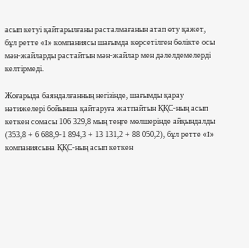асып кетуі қайтарылғаны расталмағанын атап өту қажет, бұл ретте «I» компаниясы шағымда көрсетілген бөлікте осы мән-жайларды растайтын мән-жайлар мен дәлелдемелерді келтірмеді.

Жоғарыда баяндалғанның негізінде, шағымды қарау нәтижелері бойынша қайтаруға жатпайтын ҚҚС-ның асып кеткен сомасы 106 329,8 мың теңге мөлшерінде айқындалды (353,8 + 6 688,9-1 894,3 + 13 131,2 + 88 050,2), бұл ретте «I» компаниясына ҚҚС-ның асып кеткен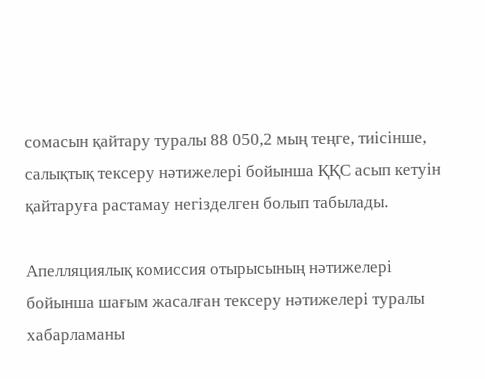сомасын қайтару туралы 88 050,2 мың теңге, тиісінше, салықтық тексеру нәтижелері бойынша ҚҚС асып кетуін қайтаруға растамау негізделген болып табылады.

Апелляциялық комиссия отырысының нәтижелері бойынша шағым жасалған тексеру нәтижелері туралы хабарламаны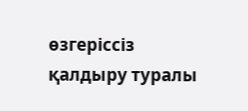өзгеріссіз қалдыру туралы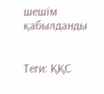шешім қабылданды


Теги: ҚҚС